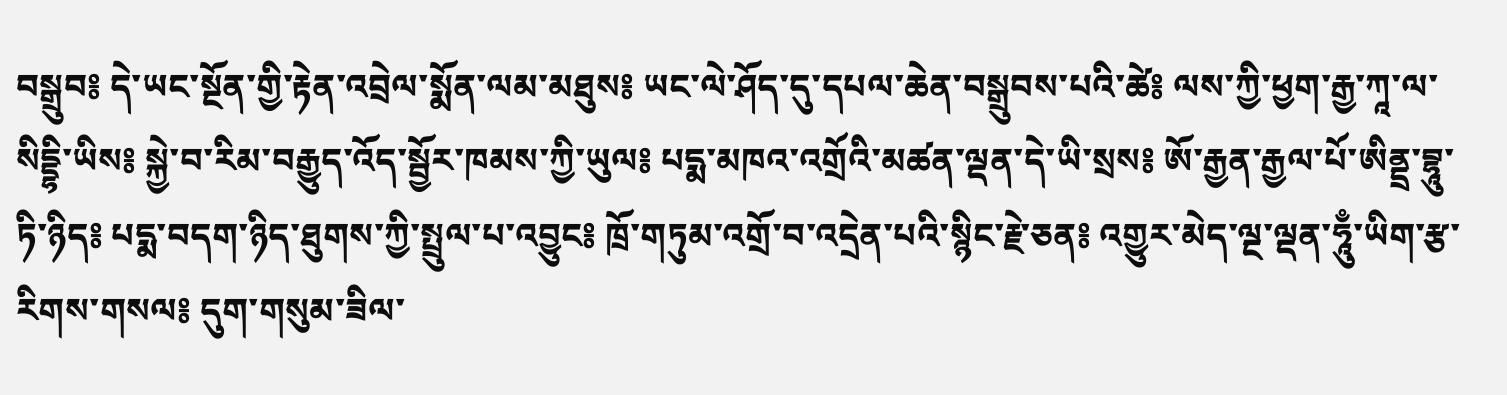བསྒྲུབ༔ དེ་ཡང་སྔོན་གྱི་རྟེན་འབྲེལ་སྨོན་ལམ་མཐུས༔ ཡང་ལེ་ཤོད་དུ་དཔལ་ཆེན་བསྒྲུབས་པའི་ཚེ༔ ལས་ཀྱི་ཕྱག་རྒྱ་ཀཱ་ལ་སིདྡྷི་ཡིས༔ སྐྱེ་བ་རིམ་བརྒྱུད་འོད་སྦྱོར་ཁམས་ཀྱི་ཡུལ༔ པདྨ་མཁའ་འགྲོའི་མཚན་ལྡན་དེ་ཡི་སྲས༔ ཨོ་རྒྱན་རྒྱལ་པོ་ཨིནྡྲ་བྷཱུ་ཏི་ཉིད༔ པདྨ་བདག་ཉིད་ཐུགས་ཀྱི་སྤྲུལ་པ་འབྱུང༔ ཁྲོ་གཏུམ་འགྲོ་བ་འདྲེན་པའི་སྙིང་རྗེ་ཅན༔ འགྱུར་མེད་ལྔ་ལྡན་ཧཱུྃ་ཡིག་རྩ་རིགས་གསལ༔ དུག་གསུམ་ཟིལ་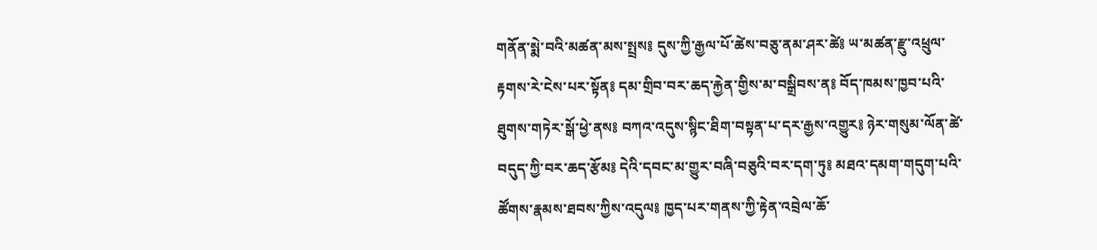གནོན་སྨེ་བའི་མཚན་མས་སྤྲས༔ དུས་ཀྱི་རྒྱལ་པོ་ཚེས་བཅུ་ནམ་ཤར་ཚེ༔ ཡ་མཚན་རྫུ་འཕྲུལ་རྟགས་རེ་ངེས་པར་སྟོན༔ དམ་གྲིབ་བར་ཆད་རྐྱེན་གྱིས་མ་བསྒྲིབས་ན༔ བོད་ཁམས་ཁྱབ་པའི་ཐུགས་གཏེར་སྒོ་ཕྱེ་ནས༔ བཀའ་འདུས་སྙིང་ཐིག་བསྟན་པ་དར་རྒྱས་འགྱུར༔ ཉེར་གསུམ་ལོན་ཚེ་བདུད་ཀྱི་བར་ཆད་རྩོམ༔ དེའི་དབང་མ་གྱུར་བཞི་བཅུའི་བར་དག་ཏུ༔ མཐའ་དམག་གདུག་པའི་ཚོགས་རྣམས་ཐབས་ཀྱིས་འདུལ༔ ཁྱད་པར་གནས་ཀྱི་རྟེན་འབྲེལ་ཆོ་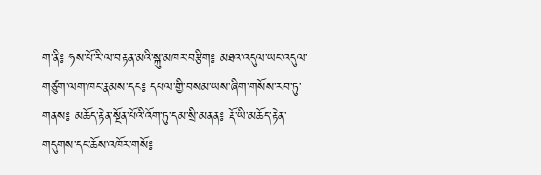ག་ནི༔ ཧས་པོ་རི་ལ་བརྟན་མའི་སྐུ་མཁར་བརྩིག༔ མཐའ་འདུལ་ཡང་འདུལ་གཙུག་ལག་ཁང་རྣམས་དང༔ དཔལ་གྱི་བསམ་ཡས་ཞིག་གསོས་རབ་ཏུ་གནས༔ མཆོད་རྟེན་སྔོན་པོའི་འོག་ཏུ་དམ་སྲི་མནན༔ རྡོ་ཡི་མཆོད་རྟེན་གདུགས་དང་ཆོས་འཁོར་གསོ༔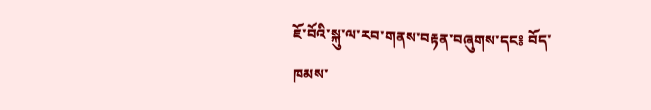ཇོ་བོའི་སྐུ་ལ་རབ་གནས་བརྟན་བཞུགས་དང༔ བོད་ཁམས་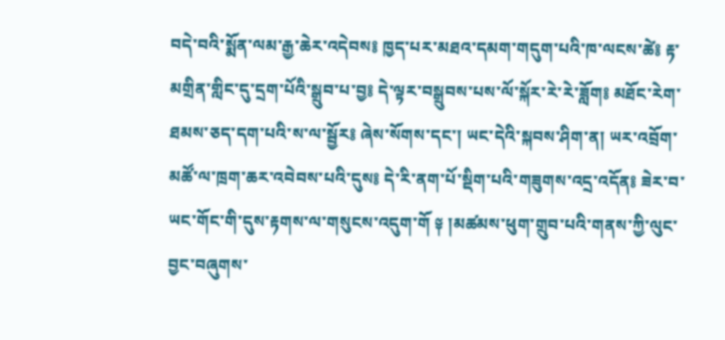བདེ་བའི་སྨོན་ལམ་རྒྱ་ཆེར་འདེབས༔ ཁྱད་པར་མཐའ་དམག་གདུག་པའི་ཁ་ལངས་ཚེ༔ རྟ་མགྲིན་གླིང་དུ་དྲག་པོའི་སྒྲུབ་པ་བྱ༔ དེ་ལྟར་བསྒྲུབས་པས་ལོ་སྐོར་རེ་རེ་ཟློག༔ མཐོང་རེག་ཐམས་ཅད་དག་པའི་ས་ལ་སྦྱོར༔ ཞེས་སོགས་དང་། ཡང་དེའི་སྐབས་ཤིག་ན། ཡར་འབྲོག་མཚོ་ལ་ཁྲག་ཆར་འབེབས་པའི་དུས༔ དེ་རི་ནག་པོ་སྡིག་པའི་གཟུགས་འདྲ་འདོན༔ ཟེར་བ་ཡང་གོང་གི་དུས་རྟགས་ལ་གསུངས་འདུག་གོ ༈ །མཚམས་ཕུག་གྲུབ་པའི་གནས་ཀྱི་ལུང་བྱང་བཞུགས་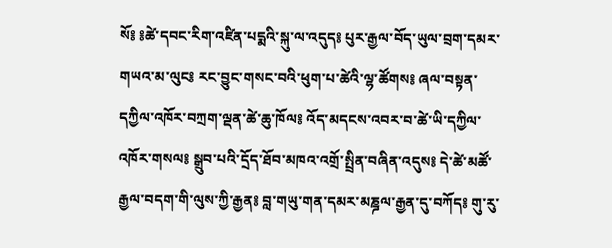སོ༔ ༔ཚེ་དབང་རིག་འཛིན་པདྨའི་སྐུ་ལ་འདུད༔ པུར་རྒྱལ་བོད་ཡུལ་བྲག་དམར་གཡའ་མ་ལུང༔ རང་བྱུང་གསང་བའི་ཕུག་པ་ཚེའི་ལྷ་ཚོགས༔ ཞལ་བསྟན་དཀྱིལ་འཁོར་བཀྲག་ལྡན་ཚེ་ཆུ་ཁོལ༔ འོད་མདངས་འབར་བ་ཚེ་ཡི་དཀྱིལ་འཁོར་གསལ༔ སྒྲུབ་པའི་དྲོད་ཐོབ་མཁའ་འགྲོ་སྤྲིན་བཞིན་འདུས༔ དེ་ཚེ་མཚོ་རྒྱལ་བདག་གི་ལུས་ཀྱི་རྒྱན༔ བླ་གཡུ་གན་དམར་མཎྜལ་རྒྱན་དུ་བཀོད༔ གུ་རུ་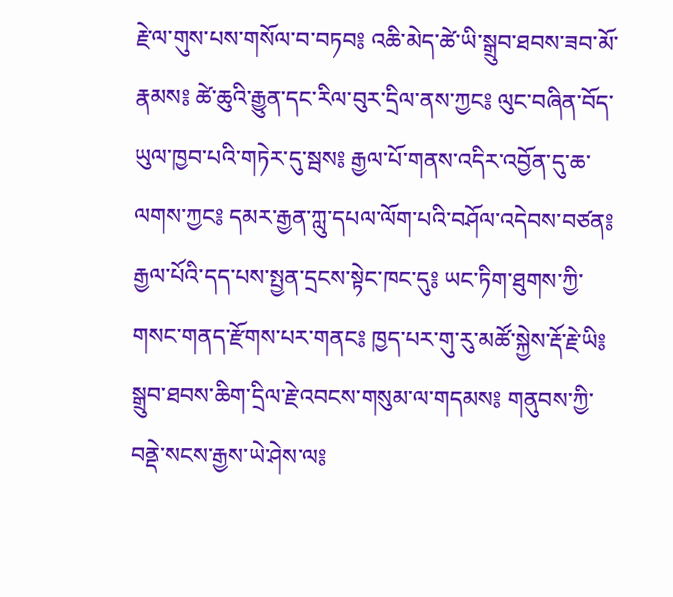རྗེ་ལ་གུས་པས་གསོལ་བ་བཏབ༔ འཆི་མེད་ཚེ་ཡི་སྒྲུབ་ཐབས་ཟབ་མོ་རྣམས༔ ཚེ་ཆུའི་རྒྱུན་དང་རིལ་བུར་དྲིལ་ནས་ཀྱང༔ ལུང་བཞིན་བོད་ཡུལ་ཁྱབ་པའི་གཏེར་དུ་སྦས༔ རྒྱལ་པོ་གནས་འདིར་འབྱོན་དུ་ཆ་ལགས་ཀྱང༔ དམར་རྒྱན་ཀླུ་དཔལ་ལོག་པའི་བཤོལ་འདེབས་བཙན༔ རྒྱལ་པོའི་དད་པས་སྤྱན་དྲངས་སྟེང་ཁང་དུ༔ ཡང་ཏིག་ཐུགས་ཀྱི་གསང་གནད་རྫོགས་པར་གནང༔ ཁྱད་པར་གུ་རུ་མཚོ་སྐྱེས་རྡོ་རྗེ་ཡི༔ སྒྲུབ་ཐབས་ཆིག་དྲིལ་རྗེ་འབངས་གསུམ་ལ་གདམས༔ གནུབས་ཀྱི་བནྡེ་སངས་རྒྱས་ཡེ་ཤེས་ལ༔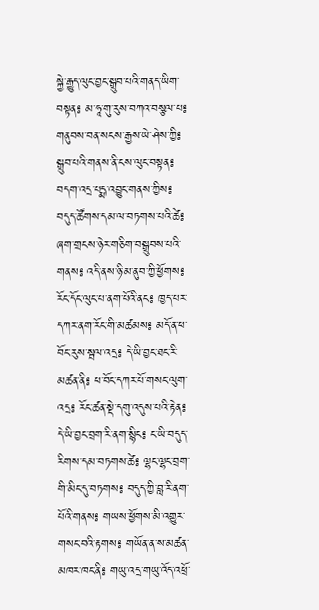སྐྱེ་རྒྱུད་ལུང་བྱང་སྒྲུབ་པའི་གནད་ཡིག་བསྟན༔ མ་ཧཱ་གུ་རུས་བཀའ་བསྩལ་པ༔ གནུབས་བན་སངས་རྒྱས་ཡེ་ཤེས་ཀྱི༔ སྒྲུབ་པའི་གནས་ནི་ངས་ལུང་བསྟན༔ བདག་འདྲ་པདྨ་འབྱུང་གནས་ཀྱིས༔ བདུད་ཚོགས་དམ་ལ་བཏགས་པའི་ཚེ༔ ཞག་གྲངས་ཉེར་གཅིག་བསྒྲུབས་པའི་གནས༔ འདི་ནས་ཉི་མ་ནུབ་ཀྱི་ཕྱོགས༔ རོང་དོང་ལུང་པ་ནག་པོའི་ནང༔ ཁྱད་པར་དཀར་ནག་རོང་གི་མཚམས༔ མདོ་ན་ཕ་བོང་རུས་སྦལ་འདྲ༔ དེ་ཡི་བྱང་ཐང་རི་མཚན་ནི༔ ཕ་བོང་དཀར་པོ་གསང་ལུག་འདྲ༔ རོང་ཚན་སྡེ་དགུ་འདུས་པའི་རྟེན༔ དེ་ཡི་བྱང་བྲག་རི་ནག་སྙིང༔ ང་ཡི་བདུད་རིགས་དམ་བཏགས་ཚེ༔ ལྷང་ལྷང་བྲག་གི་མིང་དུ་བཏགས༔ བདུད་ཀྱི་བླ་རི་ནག་པོའི་གནས༔ གཡས་ཕྱོགས་མི་འགྱུར་གསང་བའི་རྟགས༔ གཡོན་ན་ས་མཚན་མཁར་ཁང་ནི༔ གཡུ་འདྲ་གཡུ་འོད་འཕྲོ་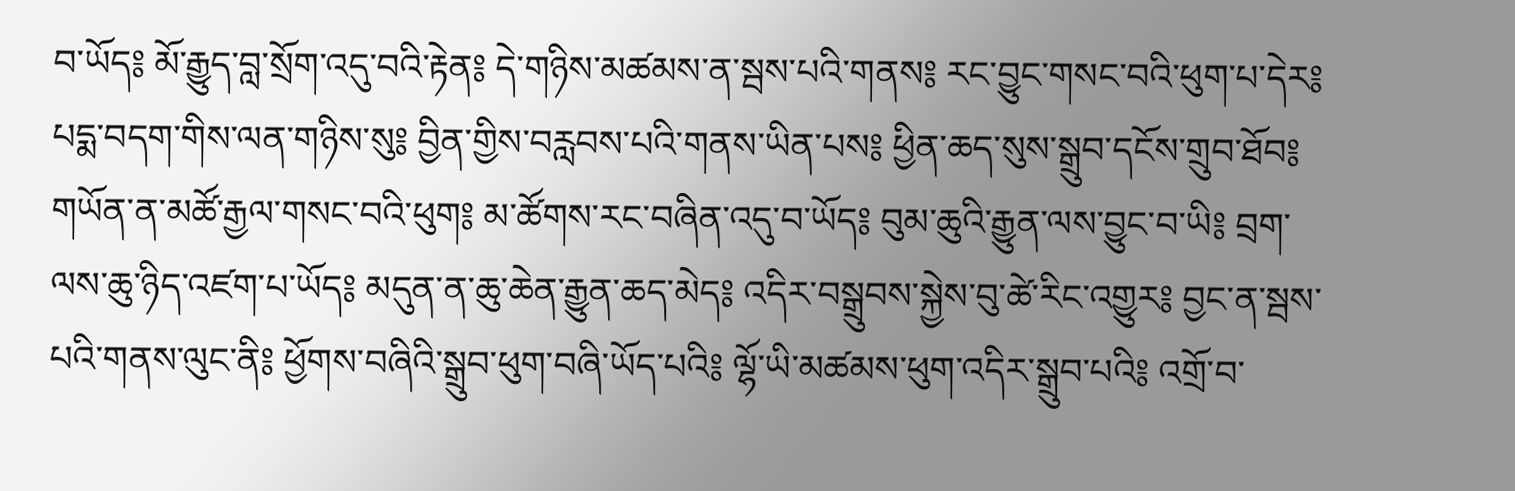བ་ཡོད༔ མོ་རྒྱུད་བླ་སྲོག་འདུ་བའི་རྟེན༔ དེ་གཉིས་མཚམས་ན་སྦས་པའི་གནས༔ རང་བྱུང་གསང་བའི་ཕུག་པ་དེར༔ པདྨ་བདག་གིས་ལན་གཉིས་སུ༔ བྱིན་གྱིས་བརླབས་པའི་གནས་ཡིན་པས༔ ཕྱིན་ཆད་སུས་སྒྲུབ་དངོས་གྲུབ་ཐོབ༔ གཡོན་ན་མཚོ་རྒྱལ་གསང་བའི་ཕུག༔ མ་ཚོགས་རང་བཞིན་འདུ་བ་ཡོད༔ བུམ་ཆུའི་རྒྱུན་ལས་བྱུང་བ་ཡི༔ བྲག་ལས་ཆུ་ཉིད་འཛག་པ་ཡོད༔ མདུན་ན་ཆུ་ཆེན་རྒྱུན་ཆད་མེད༔ འདིར་བསྒྲུབས་སྐྱེས་བུ་ཚེ་རིང་འགྱུར༔ བྱང་ན་སྦས་པའི་གནས་ལུང་ནི༔ ཕྱོགས་བཞིའི་སྒྲུབ་ཕུག་བཞི་ཡོད་པའི༔ ལྷོ་ཡི་མཚམས་ཕུག་འདིར་སྒྲུབ་པའི༔ འགྲོ་བ་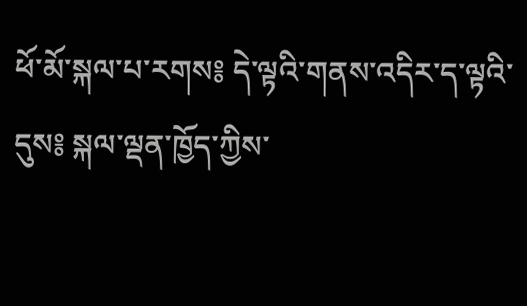ཕོ་མོ་སྐལ་པ་རགས༔ དེ་ལྟའི་གནས་འདིར་ད་ལྟའི་དུས༔ སྐལ་ལྡན་ཁྱོད་ཀྱིས་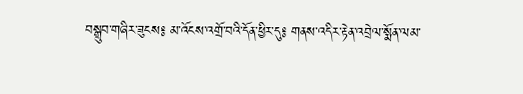བསྒྲུབ་གཞིར་ཟུངས༔ མ་འོངས་འགྲོ་བའི་དོན་ཕྱིར་དུ༔ གནས་འདིར་རྟེན་འབྲེལ་སྨོན་ལམ་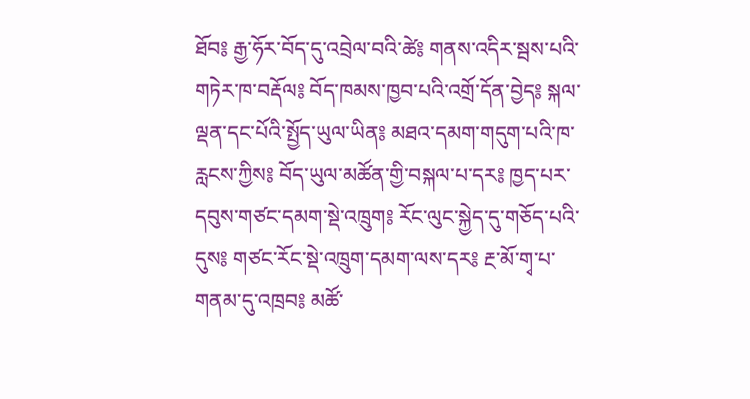ཐོབ༔ རྒྱ་ཧོར་བོད་དུ་འབྲེལ་བའི་ཚེ༔ གནས་འདིར་སྦས་པའི་གཏེར་ཁ་བརྡོལ༔ བོད་ཁམས་ཁྱབ་པའི་འགྲོ་དོན་བྱེད༔ སྐལ་ལྡན་དང་པོའི་སྤྱོད་ཡུལ་ཡིན༔ མཐའ་དམག་གདུག་པའི་ཁ་རླངས་ཀྱིས༔ བོད་ཡུལ་མཚོན་གྱི་བསྐལ་པ་དར༔ ཁྱད་པར་དབུས་གཙང་དམག་སྡེ་འཁྲུག༔ རོང་ལུང་སྐྱེད་དུ་གཅོད་པའི་དུས༔ གཙང་རོང་སྡེ་འཁྲུག་དམག་ལས་དར༔ རྔ་མོ་གྭ་པ་གནམ་དུ་འཁྲབ༔ མཚོ་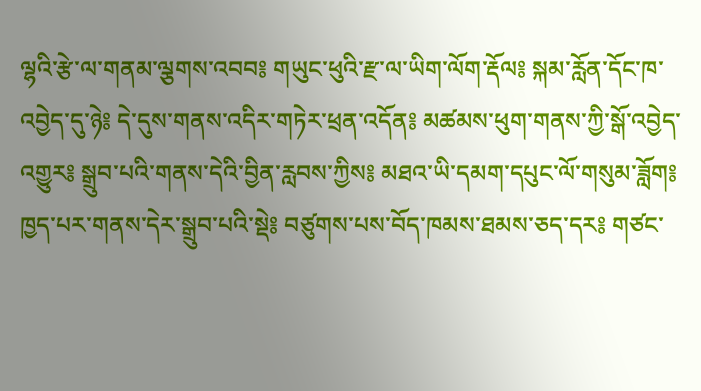ལྷའི་རྩེ་ལ་གནམ་ལྕགས་འབབ༔ གཡུང་ཕུའི་རྫ་ལ་ཡིག་ལོག་རྡོལ༔ སྐམ་རློན་དོང་ཁ་འབྱེད་དུ་ཉེ༔ དེ་དུས་གནས་འདིར་གཏེར་ཕྲན་འདོན༔ མཚམས་ཕུག་གནས་ཀྱི་སྒོ་འབྱེད་འགྱུར༔ སྒྲུབ་པའི་གནས་དེའི་བྱིན་རླབས་ཀྱིས༔ མཐའ་ཡི་དམག་དཔུང་ལོ་གསུམ་ཟློག༔ ཁྱད་པར་གནས་དེར་སྒྲུབ་པའི་སྡེ༔ བཙུགས་པས་བོད་ཁམས་ཐམས་ཅད་དར༔ གཙང་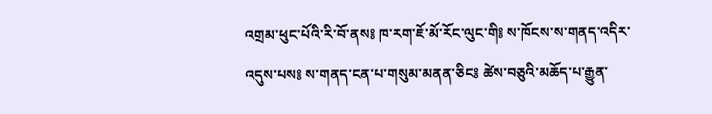འགྲམ་ཕུང་པོའི་རི་བོ་ནས༔ ཁ་རག་ཇོ་མོ་རོང་ལུང་གི༔ ས་ཁོངས་ས་གནད་འདིར་འདུས་པས༔ ས་གནད་ངན་པ་གསུམ་མནན་ཅིང༔ ཚེས་བཅུའི་མཆོད་པ་རྒྱུན་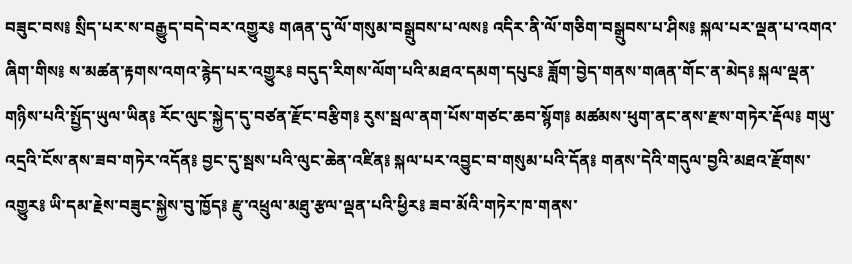བཟུང་བས༔ སྲིད་པར་ས་བརྒྱུད་བདེ་བར་འགྱུར༔ གཞན་དུ་ལོ་གསུམ་བསྒྲུབས་པ་ལས༔ འདིར་ནི་ལོ་གཅིག་བསྒྲུབས་པ་ཤིས༔ སྐལ་པར་ལྡན་པ་འགའ་ཞིག་གིས༔ ས་མཚན་རྟགས་འགའ་རྙེད་པར་འགྱུར༔ བདུད་རིགས་ལོག་པའི་མཐའ་དམག་དཔུང༔ ཟློག་བྱེད་གནས་གཞན་གོང་ན་མེད༔ སྐལ་ལྡན་གཉིས་པའི་སྤྱོད་ཡུལ་ཡིན༔ རོང་ལུང་སྐྱེད་དུ་བཙན་རྫོང་བརྩིག༔ རུས་སྦལ་ནག་པོས་གཙང་ཆབ་སྙོག༔ མཚམས་ཕུག་ནང་ནས་རྫས་གཏེར་རྡོལ༔ གཡུ་འདྲའི་ངོས་ནས་ཟབ་གཏེར་འདོན༔ བྱང་དུ་སྦས་པའི་ལུང་ཆེན་འཛིན༔ སྐལ་པར་འབྱུང་བ་གསུམ་པའི་དོན༔ གནས་དེའི་གདུལ་བྱའི་མཐའ་རྫོགས་འགྱུར༔ ཡི་དམ་རྗེས་བཟུང་སྐྱེས་བུ་ཁྱོད༔ རྫུ་འཕྲུལ་མཐུ་རྩལ་ལྡན་པའི་ཕྱིར༔ ཟབ་མོའི་གཏེར་ཁ་གནས་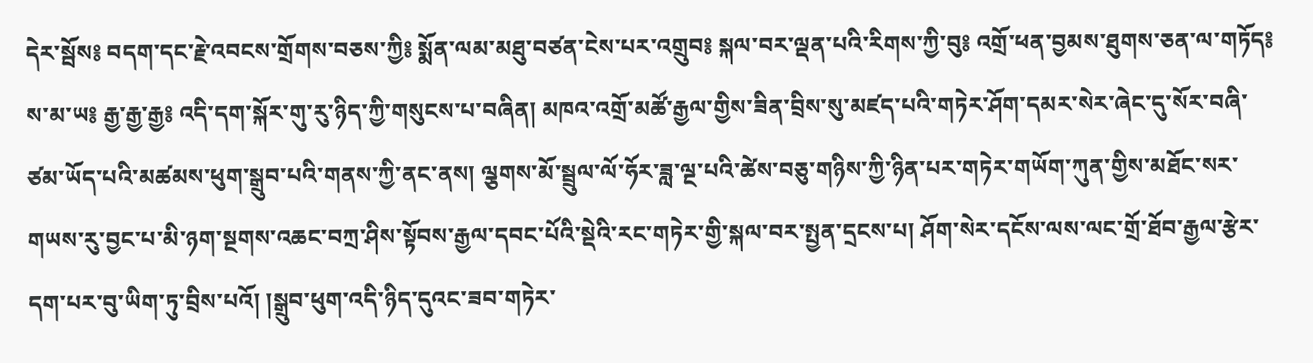དེར་སྦོས༔ བདག་དང་རྗེ་འབངས་གྲོགས་བཅས་ཀྱི༔ སྨོན་ལམ་མཐུ་བཙན་ངེས་པར་འགྲུབ༔ སྐལ་བར་ལྡན་པའི་རིགས་ཀྱི་བུ༔ འགྲོ་ཕན་བྱམས་ཐུགས་ཅན་ལ་གཏོད༔ ས་མ་ཡ༔ རྒྱ་རྒྱ་རྒྱ༔ འདི་དག་སྐོར་གུ་རུ་ཉིད་ཀྱི་གསུངས་པ་བཞིན། མཁའ་འགྲོ་མཚོ་རྒྱལ་གྱིས་ཟིན་བྲིས་སུ་མཛད་པའི་གཏེར་ཤོག་དམར་སེར་ཞེང་དུ་སོར་བཞི་ཙམ་ཡོད་པའི་མཚམས་ཕུག་སྒྲུབ་པའི་གནས་ཀྱི་ནང་ནས། ལྕགས་མོ་སྦྲུལ་ལོ་ཧོར་ཟླ་ལྔ་པའི་ཚེས་བཅུ་གཉིས་ཀྱི་ཉིན་པར་གཏེར་གཡོག་ཀུན་གྱིས་མཐོང་སར་གཡས་རུ་བྱང་པ་མི་ཉག་སྔགས་འཆང་བཀྲ་ཤིས་སྟོབས་རྒྱལ་དབང་པོའི་སྡེའི་རང་གཏེར་གྱི་སྐལ་བར་སྤྱན་དྲངས་པ། ཤོག་སེར་དངོས་ལས་ལང་གྲོ་ཐོབ་རྒྱལ་རྩེར་དག་པར་བུ་ཡིག་ཏུ་བྲིས་པའོ། །སྒྲུབ་ཕུག་འདི་ཉིད་དུའང་ཟབ་གཏེར་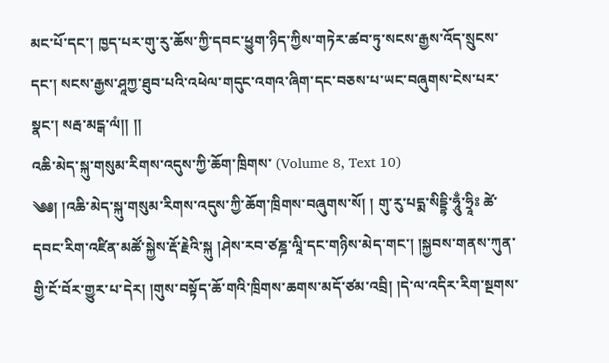མང་པོ་དང་། ཁྱད་པར་གུ་རུ་ཆོས་ཀྱི་དབང་ཕྱུག་ཉིད་ཀྱིས་གཏེར་ཚབ་ཏུ་སངས་རྒྱས་འོད་སྲུངས་དང་། སངས་རྒྱས་ཤཱཀྱ་ཐུབ་པའི་འཕེལ་གདུང་འགའ་ཞིག་དང་བཅས་པ་ཡང་བཞུགས་ངེས་པར་སྣང་། སརྦ་མངྒ་ལཾ།། །།
འཆི་མེད་སྐུ་གསུམ་རིགས་འདུས་ཀྱི་ཆོག་ཁྲིགས་ (Volume 8, Text 10)
༄༅། །འཆི་མེད་སྐུ་གསུམ་རིགས་འདུས་ཀྱི་ཆོག་ཁྲིགས་བཞུགས་སོ། ། གུ་རུ་པདྨ་སིདྡྷི་ཧཱུྃ་ཧྲཱིཿ ཚེ་དབང་རིག་འཛིན་མཚོ་སྐྱེས་རྡོ་རྗེའི་སྐུ །ཤེས་རབ་ཙཎྜ་ལཱི་དང་གཉིས་མེད་གང་། །སྐྱབས་གནས་ཀུན་གྱི་ངོ་བོར་གྱུར་པ་དེར། །གུས་བསྟོད་ཆོ་གའི་ཁྲིགས་ཆགས་མདོ་ཙམ་འབྲི། །དེ་ལ་འདིར་རིག་སྔགས་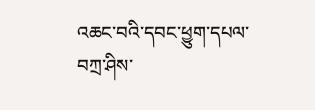འཆང་བའི་དབང་ཕྱུག་དཔལ་བཀྲ་ཤིས་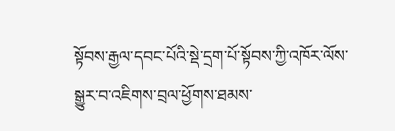སྟོབས་རྒྱལ་དབང་པོའི་སྡེ་དྲག་པོ་སྟོབས་ཀྱི་འཁོར་ལོས་སྒྱུར་བ་འཇིགས་བྲལ་ཕྱོགས་ཐམས་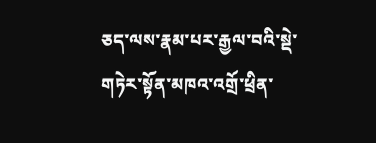ཅད་ལས་རྣམ་པར་རྒྱལ་བའི་སྡེ་གཏེར་སྟོན་མཁའ་འགྲོ་ཕྲིན་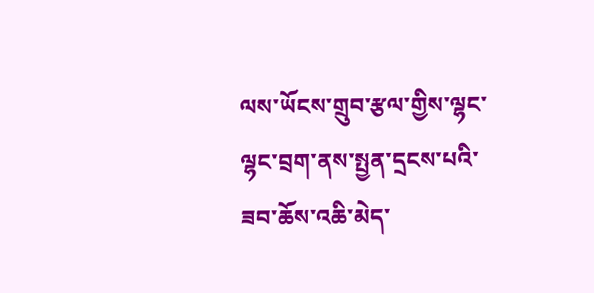ལས་ཡོངས་གྲུབ་རྩལ་གྱིས་ལྷང་ལྷང་བྲག་ནས་སྤྱན་དྲངས་པའི་ཟབ་ཆོས་འཆི་མེད་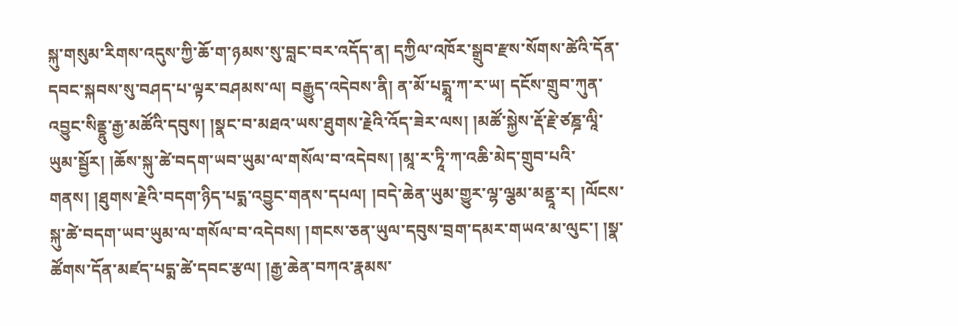སྐུ་གསུམ་རིགས་འདུས་ཀྱི་ཆོ་ག་ཉམས་སུ་བླང་བར་འདོད་ན། དཀྱིལ་འཁོར་སྒྲུབ་རྫས་སོགས་ཚེའི་དོན་དབང་སྐབས་སུ་བཤད་པ་ལྟར་བཤམས་ལ། བརྒྱུད་འདེབས་ནི། ན་མོ་པདྨཱ་ཀ་ར་ཡ། དངོས་གྲུབ་ཀུན་འབྱུང་སིནྡྷུ་རྒྱ་མཚོའི་དབུས། །སྣང་བ་མཐའ་ཡས་ཐུགས་རྗེའི་འོད་ཟེར་ལས། །མཚོ་སྐྱེས་རྡོ་རྗེ་ཙཎྜ་ལཱི་ཡུམ་སྦྱོར། །ཆོས་སྐུ་ཚེ་བདག་ཡབ་ཡུམ་ལ་གསོལ་བ་འདེབས། །མཱ་ར་ཏཱི་ཀ་འཆི་མེད་གྲུབ་པའི་གནས། །ཐུགས་རྗེའི་བདག་ཉིད་པདྨ་འབྱུང་གནས་དཔལ། །བདེ་ཆེན་ཡུམ་གྱུར་ལྷ་ལྕམ་མནྡཱ་ར། །ལོངས་སྐུ་ཚེ་བདག་ཡབ་ཡུམ་ལ་གསོལ་བ་འདེབས། །གངས་ཅན་ཡུལ་དབུས་བྲག་དམར་གཡའ་མ་ལུང་། །སྣ་ཚོགས་དོན་མཛད་པདྨ་ཚེ་དབང་རྩལ། །རྒྱ་ཆེན་བཀའ་རྣམས་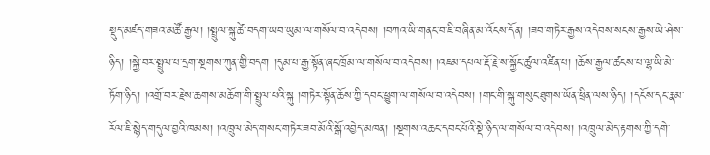སྡུད་མཛད་གཟའ་མཚོ་རྒྱལ། །སྤྲུལ་སྐུ་ཚེ་བདག་ཡབ་ཡུམ་ལ་གསོལ་བ་འདེབས། །བཀའ་ཡི་གནང་བ་ཇི་བཞིན་མ་འོངས་དོན། །ཟབ་གཏེར་རྒྱས་འདེབས་སངས་རྒྱས་ཡེ་ཤེས་ཉིད། །སྐྱེ་བར་སྤྲུལ་པ་དྲག་སྔགས་ཀུན་གྱི་བདག །དུམ་པ་རྒྱ་སྟོན་ཞང་ཁྲོམ་ལ་གསོལ་བ་འདེབས། །འཇམ་དཔལ་རྡོ་རྗེ་ས་སྐྱོང་ཚུལ་འཛིན་པ། །ཆོས་རྒྱལ་ཚངས་པ་ལྷ་ཡི་མེ་ཏོག་ཉིད། །འགྲོ་བར་རྗེས་ཆགས་མཆོག་གི་སྤྲུལ་པའི་སྐུ །གཏེར་སྟོན་ཆོས་ཀྱི་དབང་ཕྱུག་ལ་གསོལ་བ་འདེབས། །གང་གི་སྐུ་གསུང་ཐུགས་ཡོན་ཕྲིན་ལས་ཉིད། །དངོས་དང་རྣམ་རོལ་ཇི་སྙེད་གདུལ་བྱའི་ཁམས། །འཁྲུལ་མེད་གསང་གཏེར་ཟབ་མོའི་སྒོ་འབྱེད་མཁན། །སྔགས་འཆང་དབང་པོའི་སྡེ་ཉིད་ལ་གསོལ་བ་འདེབས། །འཁྲུལ་མེད་རྟགས་ཀྱི་དགེ་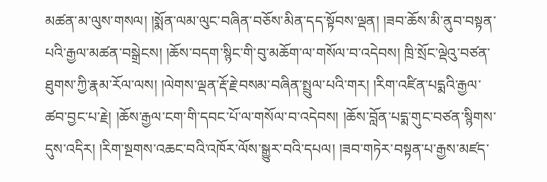མཚན་མ་ལུས་གསལ། །སྨོན་ལམ་ལུང་བཞིན་བཅོས་མིན་དད་སྟོབས་ལྡན། །ཟབ་ཆོས་མི་ནུབ་བསྟན་པའི་རྒྱལ་མཚན་བསྒྲེངས། །ཆོས་བདག་སྙིང་གི་བུ་མཆོག་ལ་གསོལ་བ་འདེབས། ཁྲི་སྲོང་ལྡེའུ་བཙན་ཐུགས་ཀྱི་རྣམ་རོལ་ལས། །ལེགས་ལྡན་རྡོ་རྗེ་བསམ་བཞིན་སྤྲུལ་པའི་གར། །རིག་འཛིན་པདྨའི་རྒྱལ་ཚབ་བྱང་པ་རྗེ། །ཆོས་རྒྱལ་ངག་གི་དབང་པོ་ལ་གསོལ་བ་འདེབས། །ཆོས་བློན་པདྨ་གུང་བཙན་སྙིགས་དུས་འདིར། །རིག་སྔགས་འཆང་བའི་འཁོར་ལོས་སྒྱུར་བའི་དཔལ། །ཟབ་གཏེར་བསྟན་པ་རྒྱས་མཛད་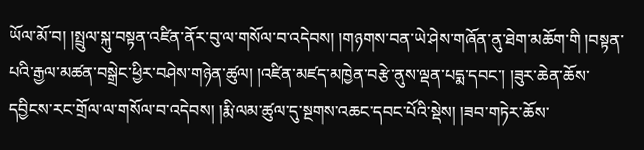ཡོལ་མོ་བ། །སྤྲུལ་སྐུ་བསྟན་འཛིན་ནོར་བུ་ལ་གསོལ་བ་འདེབས། །གཉགས་བན་ཡེ་ཤེས་གཞོན་ནུ་ཐེག་མཆོག་གི །བསྟན་པའི་རྒྱལ་མཚན་བསྒྲེང་ཕྱིར་བཤེས་གཉེན་ཚུལ། །འཛིན་མཛད་མཁྱེན་བརྩེ་ནུས་ལྡན་པདྨ་དབང་། །ཟུར་ཆེན་ཆོས་དབྱིངས་རང་གྲོལ་ལ་གསོལ་བ་འདེབས། །རྨི་ལམ་ཚུལ་དུ་སྔགས་འཆང་དབང་པོའི་སྡེས། །ཟབ་གཏེར་ཆོས་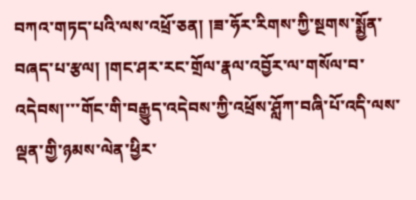བཀའ་གཏད་པའི་ལས་འཕྲོ་ཅན། །ཟ་ཧོར་རིགས་ཀྱི་སྔགས་སྨྱོན་བཞད་པ་རྩལ། །གང་ཤར་རང་གྲོལ་རྣལ་འབྱོར་ལ་གསོལ་བ་འདེབས།་་་གོང་གི་བརྒྱུད་འདེབས་ཀྱི་འཕྲོས་ཤློཀ་བཞི་པོ་འདི་ལས་ལྡན་གྱི་ཉམས་ལེན་ཕྱིར་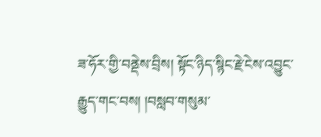ཟ་ཧོར་གྱི་བནྡེས་བྲིས། སྟོང་ཉིད་སྙིང་རྗེ་ངེས་འབྱུང་རྒྱུད་གང་བས། །བསླབ་གསུམ་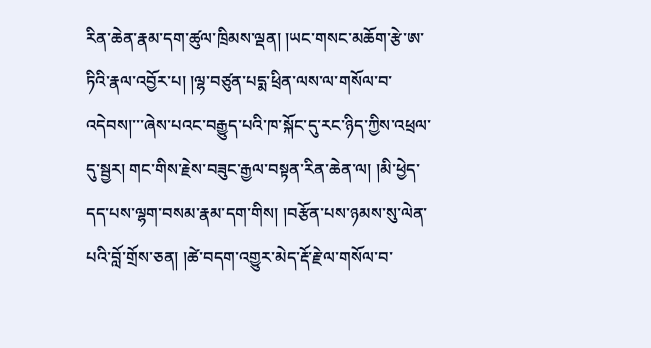རིན་ཆེན་རྣམ་དག་ཚུལ་ཁྲིམས་ལྡན། །ཡང་གསང་མཆོག་རྩེ་ཨ་ཏིའི་རྣལ་འབྱོར་པ། །ལྷ་བཙུན་པདྨ་ཕྲིན་ལས་ལ་གསོལ་བ་འདེབས།་་་ཞེས་པའང་བརྒྱུད་པའི་ཁ་སྐོང་དུ་རང་ཉིད་ཀྱིས་འཕྲལ་དུ་སྦྱར། གང་གིས་རྗེས་བཟུང་རྒྱལ་བསྟན་རིན་ཆེན་ལ། །མི་ཕྱེད་དད་པས་ལྷག་བསམ་རྣམ་དག་གིས། །བརྩོན་པས་ཉམས་སུ་ལེན་པའི་བློ་གྲོས་ཅན། །ཚེ་བདག་འགྱུར་མེད་རྡོ་རྗེ་ལ་གསོལ་བ་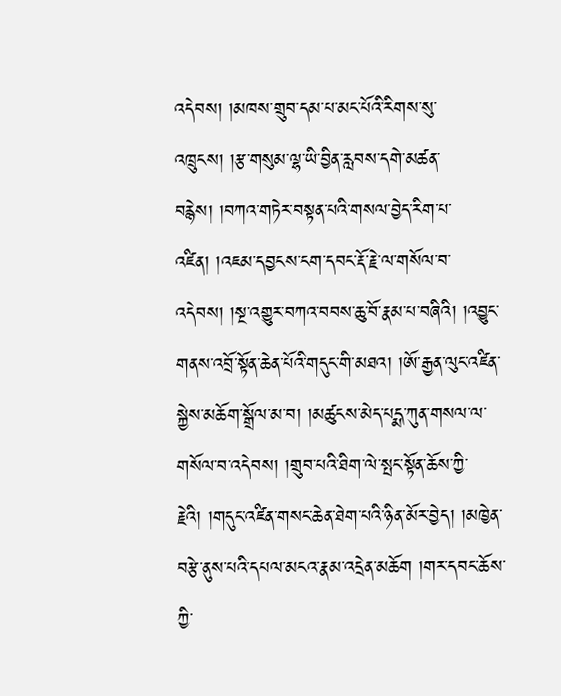འདེབས། །མཁས་གྲུབ་དམ་པ་མང་པོའི་རིགས་སུ་འཁྲུངས། །རྩ་གསུམ་ལྷ་ཡི་བྱིན་རླབས་དགེ་མཚན་བརྙེས། །བཀའ་གཏེར་བསྟན་པའི་གསལ་བྱེད་རིག་པ་འཛིན། །འཇམ་དབྱངས་ངག་དབང་རྡོ་རྗེ་ལ་གསོལ་བ་འདེབས། །སྔ་འགྱུར་བཀའ་བབས་ཆུ་བོ་རྣམ་པ་བཞིའི། །འབྱུང་གནས་འབྲོ་སྟོན་ཆེན་པོའི་གདུང་གི་མཐའ། །ཨོ་རྒྱན་ལུང་འཛིན་སྐྱེས་མཆོག་སྒྲོལ་མ་བ། །མཚུངས་མེད་པདྨ་ཀུན་གསལ་ལ་གསོལ་བ་འདེབས། །གྲུབ་པའི་ཐིག་ལེ་སྤང་སྟོན་ཆོས་ཀྱི་རྗེའི། །གདུང་འཛིན་གསང་ཆེན་ཐེག་པའི་ཉིན་མོར་བྱེད། །མཁྱེན་བརྩེ་ནུས་པའི་དཔལ་མངའ་རྣམ་འདྲེན་མཆོག །གར་དབང་ཆོས་ཀྱི་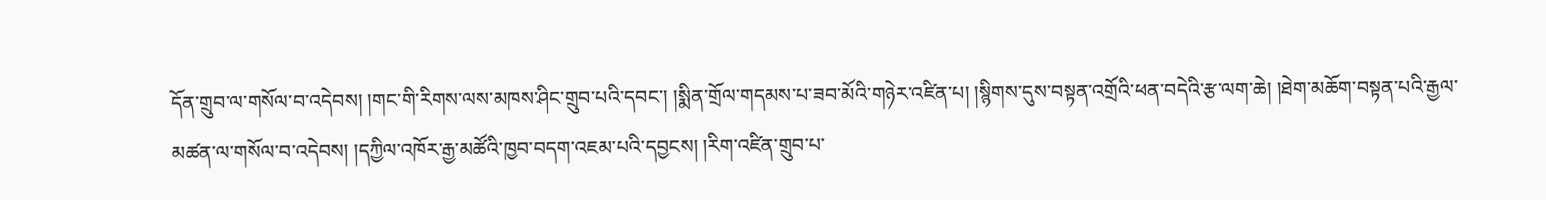དོན་གྲུབ་ལ་གསོལ་བ་འདེབས། །གང་གི་རིགས་ལས་མཁས་ཤིང་གྲུབ་པའི་དབང་། །སྨིན་གྲོལ་གདམས་པ་ཟབ་མོའི་གཉེར་འཛིན་པ། །སྙིགས་དུས་བསྟན་འགྲོའི་ཕན་བདེའི་རྩ་ལག་ཆེ། །ཐེག་མཆོག་བསྟན་པའི་རྒྱལ་མཚན་ལ་གསོལ་བ་འདེབས། །དཀྱིལ་འཁོར་རྒྱ་མཚོའི་ཁྱབ་བདག་འཇམ་པའི་དབྱངས། །རིག་འཛིན་གྲུབ་པ་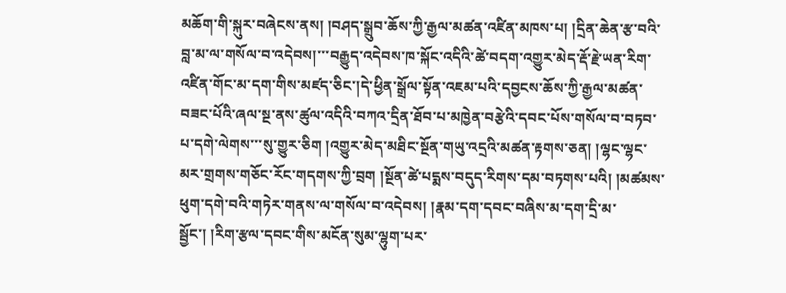མཆོག་གི་སྐུར་བཞེངས་ནས། །བཤད་སྒྲུབ་ཆོས་ཀྱི་རྒྱལ་མཚན་འཛིན་མཁས་པ། །དྲིན་ཆེན་རྩ་བའི་བླ་མ་ལ་གསོལ་བ་འདེབས།་་་བརྒྱུད་འདེབས་ཁ་སྐོང་འདིའི་ཚེ་བདག་འགྱུར་མེད་རྡོ་རྗེ་ཡན་རིག་འཛིན་གོང་མ་དག་གིས་མཛད་ཅིང་།དེ་ཕྱིན་སྒྲོལ་སྟོན་འཇམ་པའི་དབྱངས་ཆོས་ཀྱི་རྒྱལ་མཚན་བཟང་པོའི་ཞལ་སྔ་ནས་ཚུལ་འདིའི་བཀའ་དྲིན་ཐོབ་པ་མཁྱེན་བརྩེའི་དབང་པོས་གསོལ་བ་བཏབ་པ་དགེ་ལེགས་་་སུ་གྱུར་ཅིག །འགྱུར་མེད་མཐིང་སྔོན་གཡུ་འདྲའི་མཚན་རྟགས་ཅན། །ལྷང་ལྷང་མར་གྲགས་གཅོང་རོང་གདགས་ཀྱི་བྲག །སྔོན་ཚེ་པདྨས་བདུད་རིགས་དམ་བཏགས་པའི། །མཚམས་ཕུག་དགེ་བའི་གཏེར་གནས་ལ་གསོལ་བ་འདེབས། །རྣམ་དག་དབང་བཞིས་མ་དག་དྲི་མ་སྦྱོང་། །རིག་རྩལ་དབང་གིས་མངོན་སུམ་ལྷུག་པར་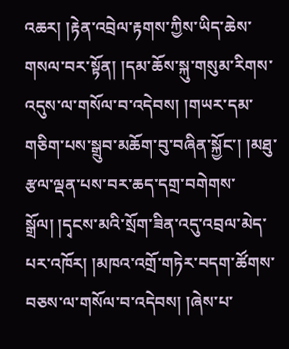འཆར། །རྟེན་འབྲེལ་རྟགས་ཀྱིས་ཡིད་ཆེས་གསལ་བར་སྟོན། །དམ་ཆོས་སྐུ་གསུམ་རིགས་འདུས་ལ་གསོལ་བ་འདེབས། །གཡར་དམ་གཅིག་པས་སྒྲུབ་མཆོག་བུ་བཞིན་སྐྱོང་། །མཐུ་རྩལ་ལྡན་པས་བར་ཆད་དགྲ་བགེགས་སྒྲོལ། །དྭངས་མའི་སྲོག་ཟིན་འདུ་འབྲལ་མེད་པར་འཁོར། །མཁའ་འགྲོ་གཏེར་བདག་ཚོགས་བཅས་ལ་གསོལ་བ་འདེབས། །ཞེས་པ་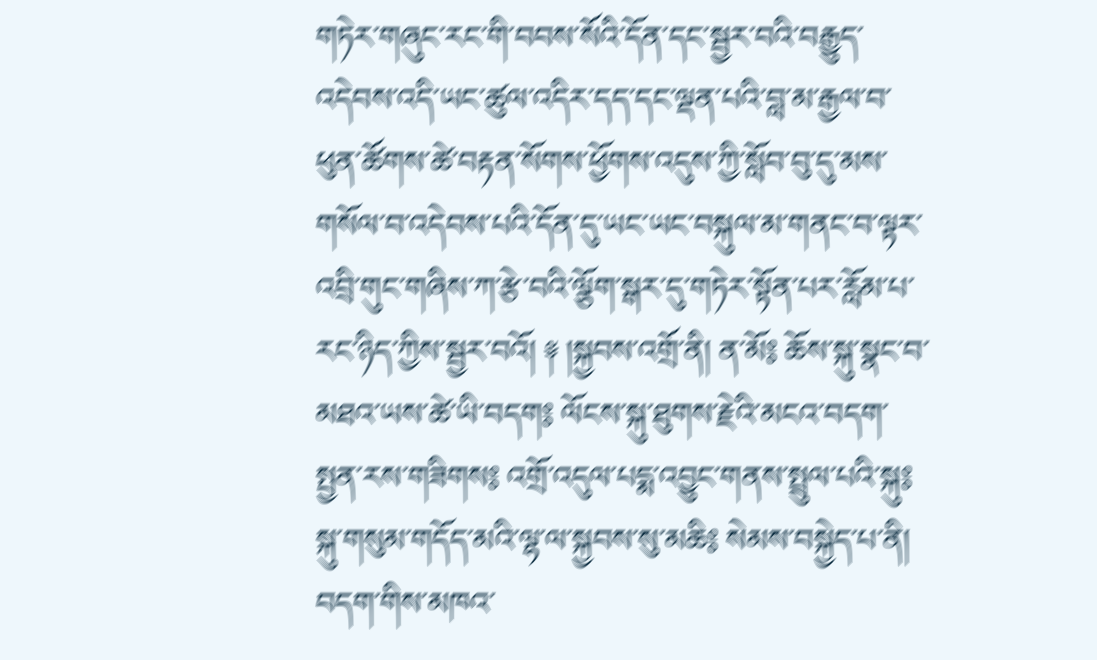གཏེར་གཞུང་རང་གི་བབས་སོའི་དོན་དང་སྦྱར་བའི་བརྒྱུད་འདེབས་འདི་ཡང་ཚུལ་འདིར་དད་དང་ལྡན་པའི་བླ་མ་རྒྱལ་བ་ཕུན་ཚོགས་ཚེ་བརྟན་སོགས་ཕྱོགས་འདུས་ཀྱི་སློབ་བུ་དུ་མས་གསོལ་བ་འདེབས་པའི་དོན་དུ་ཡང་ཡང་བསྐུལ་མ་གནང་བ་ལྟར་འབྲི་གུང་གཞིས་ཀ་རྩེ་བའི་ལྕོག་སྒར་དུ་གཏེར་སྟོན་པར་རློམ་པ་རང་ཉིད་ཀྱིས་སྦྱར་བའོ། ༈ །སྐྱབས་འགྲོ་ནི། ན་མོ༔ ཆོས་སྐུ་སྣང་བ་མཐའ་ཡས་ཚེ་ཡི་བདག༔ ལོངས་སྐུ་ཐུགས་རྗེའི་མངའ་བདག་སྤྱན་རས་གཟིགས༔ འགྲོ་འདུལ་པདྨ་འབྱུང་གནས་སྤྲུལ་པའི་སྐུ༔ སྐུ་གསུམ་གདོད་མའི་ལྷ་ལ་སྐྱབས་སུ་མཆི༔ སེམས་བསྐྱེད་པ་ནི། བདག་གིས་མཁའ་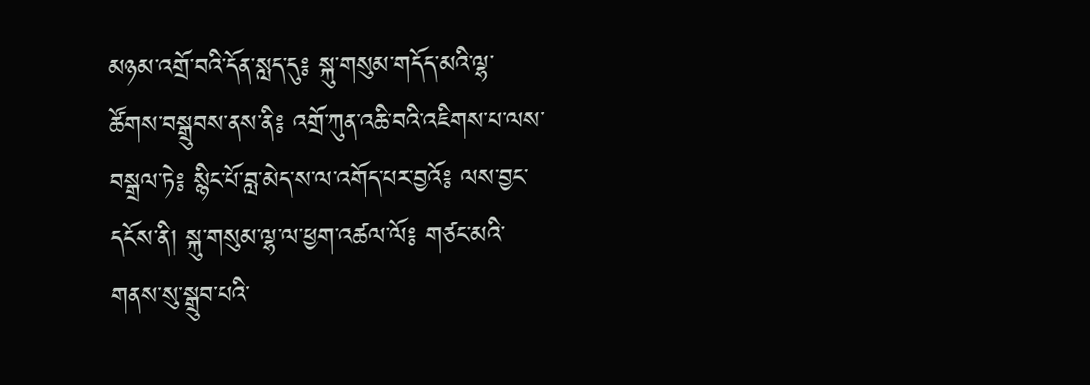མཉམ་འགྲོ་བའི་དོན་སླད་དུ༔ སྐུ་གསུམ་གདོད་མའི་ལྷ་ཚོགས་བསྒྲུབས་ནས་ནི༔ འགྲོ་ཀུན་འཆི་བའི་འཇིགས་པ་ལས་བསྒྲལ་ཏེ༔ སྙིང་པོ་བླ་མེད་ས་ལ་འགོད་པར་བྱའོ༔ ལས་བྱང་དངོས་ནི། སྐུ་གསུམ་ལྷ་ལ་ཕྱག་འཚལ་ལོ༔ གཙང་མའི་གནས་སུ་སྒྲུབ་པའི་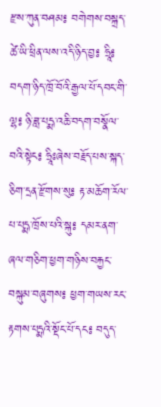རྫས་ཀུན་བཤམ༔ བགེགས་བསྐྲད་ཚེ་ཡི་ཕྲིན་ལས་འདི་ཉིད་བྱ༔ ཧྲཱི༔ བདག་ཉིད་ཁྲོ་བོའི་རྒྱལ་པོ་དབང་གི་ལྷ༔ ཉི་ཟླ་པདྨ་འཆི་བདག་བསྣོལ་བའི་སྟེང༔ ཧྲཱིཿཞེས་བརྗོད་པས་སྐད་ཅིག་དྲན་རྫོགས་སུ༔ རྟ་མཆོག་རོལ་པ་པདྨ་ཁྲོས་པའི་སྐུ༔ དམར་ནག་ཞལ་གཅིག་ཕྱག་གཉིས་བརྐྱང་བསྐུམ་བཞུགས༔ ཕྱག་གཡས་རང་རྟགས་པདྨའི་སྡོང་པོ་དང༔ བདུད་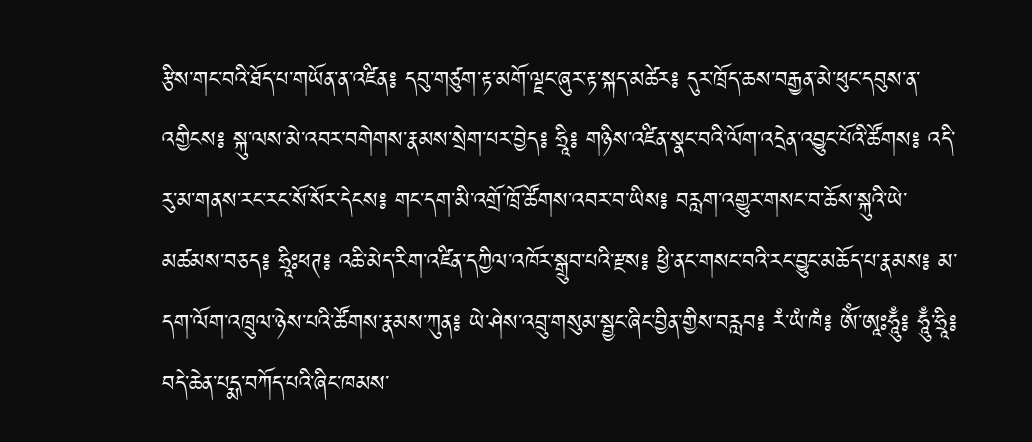རྩིས་གང་བའི་ཐོད་པ་གཡོན་ན་འཛིན༔ དབུ་གཙུག་རྟ་མགོ་ལྗང་ཞུར་རྟ་སྐད་མཚེར༔ དུར་ཁྲོད་ཆས་བརྒྱན་མེ་ཕུང་དབུས་ན་འགྱིངས༔ སྐུ་ལས་མེ་འབར་བགེགས་རྣམས་སྲེག་པར་བྱེད༔ ཧྲཱི༔ གཉིས་འཛིན་སྣང་བའི་ལོག་འདྲེན་འབྱུང་པོའི་ཚོགས༔ འདི་རུ་མ་གནས་རང་རང་སོ་སོར་དེངས༔ གང་དག་མི་འགྲོ་ཁྲོ་ཚོགས་འབར་བ་ཡིས༔ བརླག་འགྱུར་གསང་བ་ཆོས་སྐུའི་ཡེ་མཚམས་བཅད༔ ཧྲཱིཿཕཊ༔ འཆི་མེད་རིག་འཛིན་དཀྱིལ་འཁོར་སྒྲུབ་པའི་རྫས༔ ཕྱི་ནང་གསང་བའི་རང་བྱུང་མཆོད་པ་རྣམས༔ མ་དག་ལོག་འཁྲུལ་ཉེས་པའི་ཚོགས་རྣམས་ཀུན༔ ཡེ་ཤེས་འབྲུ་གསུམ་སྦྱང་ཞིང་བྱིན་གྱིས་བརླབ༔ རཾ་ཡཾ་ཁཾ༔ ཨོཾ་ཨཱཿཧཱུྃ༔ ཧཱུྃ་ཧྲཱི༔ བདེ་ཆེན་པདྨ་བཀོད་པའི་ཞིང་ཁམས་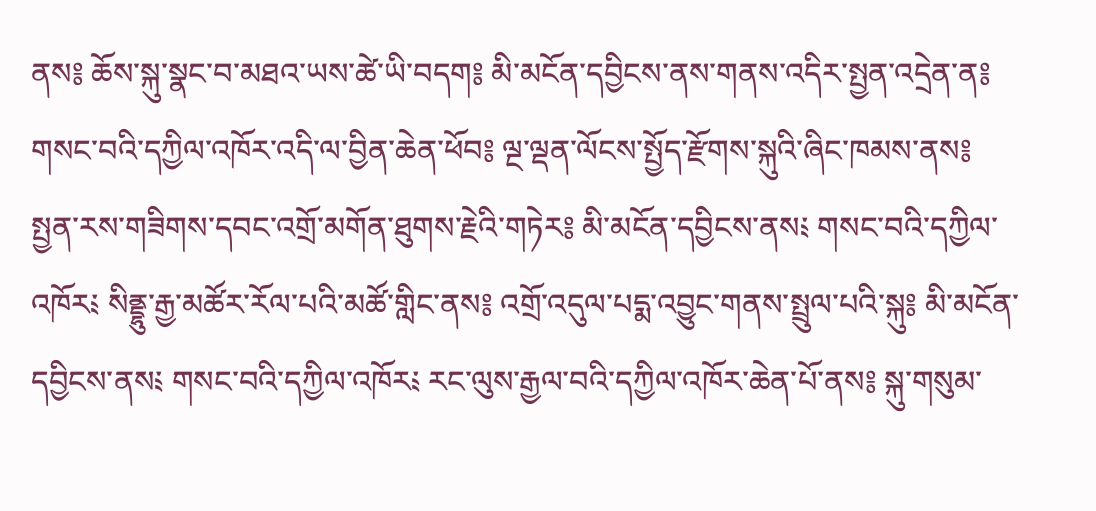ནས༔ ཆོས་སྐུ་སྣང་བ་མཐའ་ཡས་ཚེ་ཡི་བདག༔ མི་མངོན་དབྱིངས་ནས་གནས་འདིར་སྤྱན་འདྲེན་ན༔ གསང་བའི་དཀྱིལ་འཁོར་འདི་ལ་བྱིན་ཆེན་ཕོབ༔ ལྔ་ལྡན་ལོངས་སྤྱོད་རྫོགས་སྐུའི་ཞིང་ཁམས་ནས༔ སྤྱན་རས་གཟིགས་དབང་འགྲོ་མགོན་ཐུགས་རྗེའི་གཏེར༔ མི་མངོན་དབྱིངས་ནས༴ གསང་བའི་དཀྱིལ་འཁོར༴ སིནྡྷུ་རྒྱ་མཚོར་རོལ་པའི་མཚོ་གླིང་ནས༔ འགྲོ་འདུལ་པདྨ་འབྱུང་གནས་སྤྲུལ་པའི་སྐུ༔ མི་མངོན་དབྱིངས་ནས༴ གསང་བའི་དཀྱིལ་འཁོར༴ རང་ལུས་རྒྱལ་བའི་དཀྱིལ་འཁོར་ཆེན་པོ་ནས༔ སྐུ་གསུམ་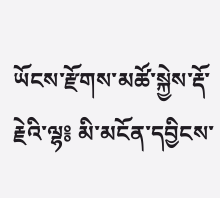ཡོངས་རྫོགས་མཚོ་སྐྱེས་རྡོ་རྗེའི་ལྷ༔ མི་མངོན་དབྱིངས་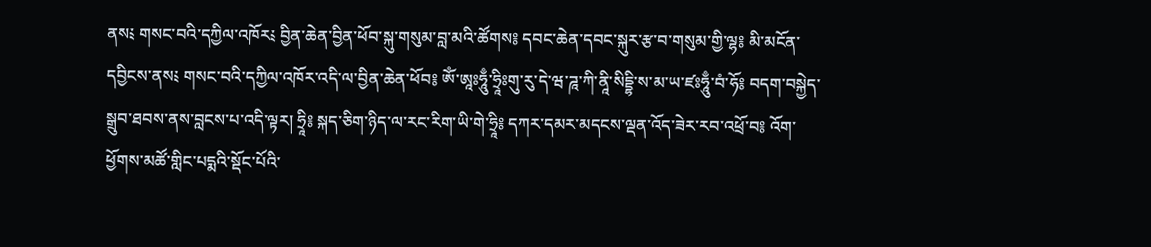ནས༴ གསང་བའི་དཀྱིལ་འཁོར༴ བྱིན་ཆེན་བྱིན་ཕོབ་སྐུ་གསུམ་བླ་མའི་ཚོགས༔ དབང་ཆེན་དབང་སྐུར་རྩ་བ་གསུམ་གྱི་ལྷ༔ མི་མངོན་དབྱིངས་ནས༴ གསང་བའི་དཀྱིལ་འཁོར་འདི་ལ་བྱིན་ཆེན་ཕོབ༔ ཨོཾ་ཨཱཿཧཱུྃ་ཧྲཱིཿགུ་རུ་དེ་ཝ་ཌཱ་ཀི་ནཱི་སིདྡྷི་ས་མ་ཡ་ཛཿཧཱུྃ་བཾ་ཧོ༔ བདག་བསྐྱེད་སྒྲུབ་ཐབས་ནས་བླངས་པ་འདི་ལྟར། ཧྲཱི༔ སྐད་ཅིག་ཉིད་ལ་རང་རིག་ཡི་གེ་ཧྲཱི༔ དཀར་དམར་མདངས་ལྡན་འོད་ཟེར་རབ་འཕྲོ་བ༔ འོག་ཕྱོགས་མཚོ་གླིང་པདྨའི་སྡོང་པོའི་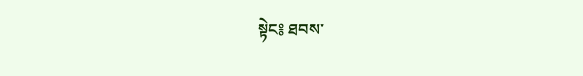སྟེང༔ ཐབས་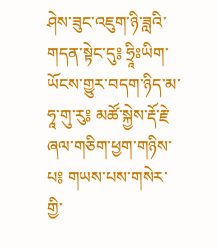ཤེས་ཟུང་འཇུག་ཉི་ཟླའི་གདན་སྟེང་དུ༔ ཧྲཱིཿཡིག་ཡོངས་གྱུར་བདག་ཉིད་མ་ཧཱ་གུ་རུ༔ མཚོ་སྐྱེས་རྡོ་རྗེ་ཞལ་གཅིག་ཕྱག་གཉིས་པ༔ གཡས་པས་གསེར་གྱི་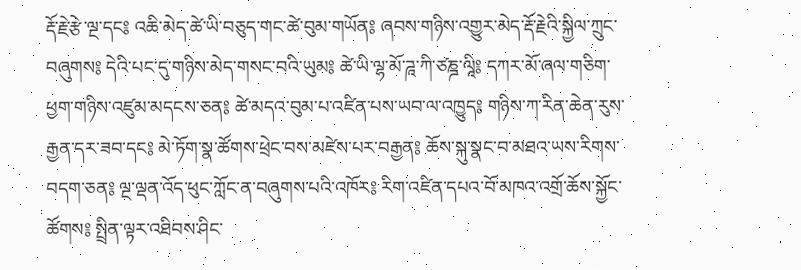རྡོ་རྗེ་རྩེ་ལྔ་དང༔ འཆི་མེད་ཚེ་ཡི་བཅུད་གང་ཚེ་བུམ་གཡོན༔ ཞབས་གཉིས་འགྱུར་མེད་རྡོ་རྗེའི་སྐྱིལ་ཀྲུང་བཞུགས༔ དེའི་པང་དུ་གཉིས་མེད་གསང་བའི་ཡུམ༔ ཚེ་ཡི་ལྷ་མོ་ཌཱ་ཀི་ཙཎྜ་ལཱི༔ དཀར་མོ་ཞལ་གཅིག་ཕྱག་གཉིས་འཛུམ་མདངས་ཅན༔ ཚེ་མདའ་བུམ་པ་འཛིན་པས་ཡབ་ལ་འཁྱུད༔ གཉིས་ཀ་རིན་ཆེན་རུས་རྒྱན་དར་ཟབ་དང༔ མེ་ཏོག་སྣ་ཚོགས་ཕྲེང་བས་མཛེས་པར་བརྒྱན༔ ཆོས་སྐུ་སྣང་བ་མཐའ་ཡས་རིགས་བདག་ཅན༔ ལྔ་ལྡན་འོད་ཕུང་ཀློང་ན་བཞུགས་པའི་འཁོར༔ རིག་འཛིན་དཔའ་བོ་མཁའ་འགྲོ་ཆོས་སྐྱོང་ཚོགས༔ སྤྲིན་ལྟར་འཐིབས་ཤིང་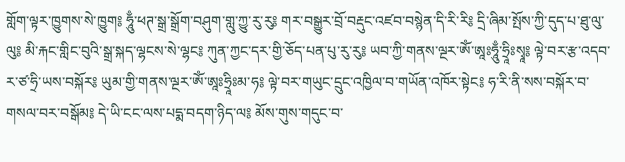གློག་ལྟར་ཁྱུགས་སེ་ཁྱུག༔ ཧཱུྃ་ཕཊ་སྒྲ་སྒྲོག་བཤུག་གླུ་ཀྱུ་རུ་རུ༔ གར་བསྒྱུར་བྲོ་བརྡུང་འཛབ་བསྙེན་དི་རི་རི༔ དྲི་ཞིམ་སྤོས་ཀྱི་དུད་པ་ཐུ་ལུ་ལུ༔ མི་རྐང་གླིང་བུའི་སྒྲ་སྐད་ལྷངས་སེ་ལྷང༔ ཀུན་ཀྱང་དར་གྱི་ཅོད་པན་པུ་རུ་རུ༔ ཡབ་ཀྱི་གནས་ལྔར་ཨོཾ་ཨཱཿཧཱུྃ་ཧྲཱིཿསྭཱ༔ ལྟེ་བར་རྩ་འདབ་ར་ཙ་ཧྲི་ཡས་བསྐོར༔ ཡུམ་གྱི་གནས་ལྔར་ཨོཾ་ཨཱཿཧྲཱིཿམ་ཧ༔ ལྟེ་བར་གཡུང་དྲུང་འཁྱིལ་བ་གཡོན་འཁོར་སྟེང༔ ཧ་རི་ནི་སས་བསྐོར་བ་གསལ་བར་བསྒོམ༔ དེ་ཡི་ངང་ལས་པདྨ་བདག་ཉིད་ལ༔ མོས་གུས་གདུང་བ་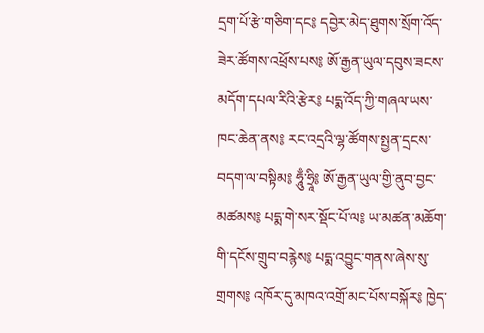དྲག་པོ་རྩེ་གཅིག་དང༔ དབྱེར་མེད་ཐུགས་སྲོག་འོད་ཟེར་ཚོགས་འཕྲོས་པས༔ ཨོ་རྒྱན་ཡུལ་དབུས་ཟངས་མདོག་དཔལ་རིའི་རྩེར༔ པདྨ་འོད་ཀྱི་གཞལ་ཡས་ཁང་ཆེན་ནས༔ རང་འདྲའི་ལྷ་ཚོགས་སྤྱན་དྲངས་བདག་ལ་བསྟིམ༔ ཧཱུྃ་ཧྲཱི༔ ཨོ་རྒྱན་ཡུལ་གྱི་ནུབ་བྱང་མཚམས༔ པདྨ་གེ་སར་སྡོང་པོ་ལ༔ ཡ་མཚན་མཆོག་གི་དངོས་གྲུབ་བརྙེས༔ པདྨ་འབྱུང་གནས་ཞེས་སུ་གྲགས༔ འཁོར་དུ་མཁའ་འགྲོ་མང་པོས་བསྐོར༔ ཁྱེད་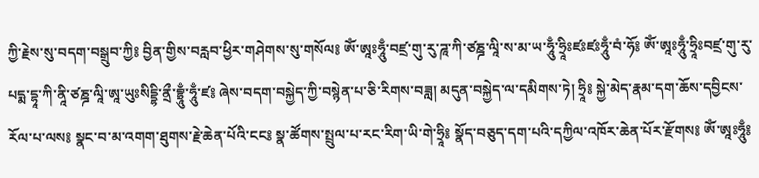ཀྱི་རྗེས་སུ་བདག་བསྒྲུབ་ཀྱི༔ བྱིན་གྱིས་བརླབ་ཕྱིར་གཤེགས་སུ་གསོལ༔ ཨོཾ་ཨཱཿཧཱུྃ་བཛྲ་གུ་རུ་ཌཱ་ཀི་ཙཎྜ་ལཱི་ས་མ་ཡ་ཧཱུྃ་ཧྲཱིཿཛཿཛཿཧཱུྃ་བཾ་ཧོ༔ ཨོཾ་ཨཱཿཧཱུྃ་ཧྲཱིཿབཛྲ་གུ་རུ་པདྨ་དྷཱ་ཀི་ནཱི་ཙཎྜ་ལཱི་ཨཱ་ཡུཿསིདྡྷི་ནྲྀ་བྷྲཱུྃ་ཧཱུྃ་ཛ༔ ཞེས་བདག་བསྐྱེད་ཀྱི་བསྙེན་པ་ཅི་རིགས་བཟླ། མདུན་བསྐྱེད་ལ་དམིགས་ཏེ། ཧྲཱི༔ སྐྱེ་མེད་རྣམ་དག་ཆོས་དབྱིངས་རོལ་པ་ལས༔ སྣང་བ་མ་འགག་ཐུགས་རྗེ་ཆེན་པོའི་ངང༔ སྣ་ཚོགས་སྤྲུལ་པ་རང་རིག་ཡི་གེ་ཧྲཱི༔ སྣོད་བཅུད་དག་པའི་དཀྱིལ་འཁོར་ཆེན་པོར་རྫོགས༔ ཨོཾ་ཨཱཿཧཱུྃ༔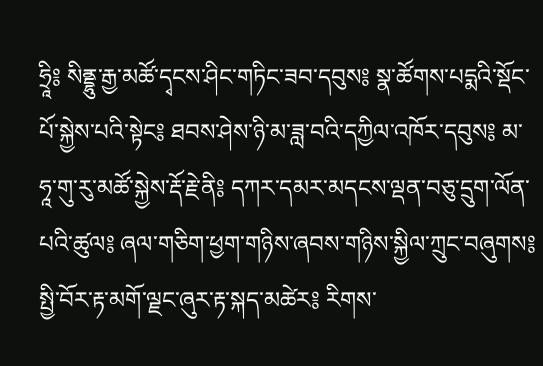ཧྲཱི༔ སིནྡྷུ་རྒྱ་མཚོ་དྭངས་ཤིང་གཏིང་ཟབ་དབུས༔ སྣ་ཚོགས་པདྨའི་སྡོང་པོ་སྐྱེས་པའི་སྟེང༔ ཐབས་ཤེས་ཉི་མ་ཟླ་བའི་དཀྱིལ་འཁོར་དབུས༔ མ་ཧཱ་གུ་རུ་མཚོ་སྐྱེས་རྡོ་རྗེ་ནི༔ དཀར་དམར་མདངས་ལྡན་བཅུ་དྲུག་ལོན་པའི་ཚུལ༔ ཞལ་གཅིག་ཕྱག་གཉིས་ཞབས་གཉིས་སྐྱིལ་ཀྲུང་བཞུགས༔ སྤྱི་བོར་རྟ་མགོ་ལྗང་ཞུར་རྟ་སྐད་མཚེར༔ རིགས་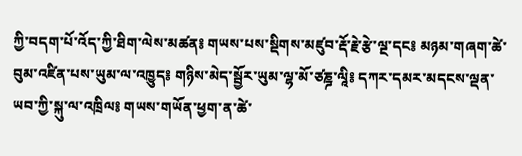ཀྱི་བདག་པོ་འོད་ཀྱི་ཐིག་ལེས་མཚན༔ གཡས་པས་སྡིགས་མཛུབ་རྡོ་རྗེ་རྩེ་ལྔ་དང༔ མཉམ་གཞག་ཚེ་བུམ་འཛིན་པས་ཡུམ་ལ་འཁྱུད༔ གཉིས་མེད་སྦྱོར་ཡུམ་ལྷ་མོ་ཙཎྜ་ལཱི༔ དཀར་དམར་མདངས་ལྡན་ཡབ་ཀྱི་སྐུ་ལ་འཁྲིལ༔ གཡས་གཡོན་ཕྱག་ན་ཚེ་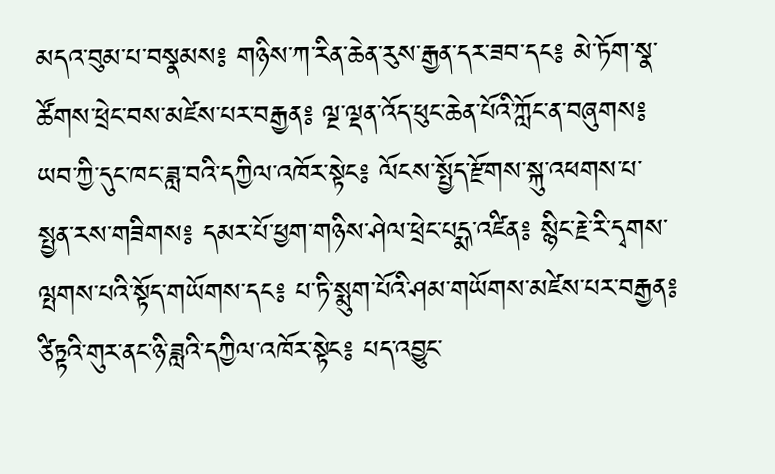མདའ་བུམ་པ་བསྣམས༔ གཉིས་ཀ་རིན་ཆེན་རུས་རྒྱན་དར་ཟབ་དང༔ མེ་ཏོག་སྣ་ཚོགས་ཕྲེང་བས་མཛེས་པར་བརྒྱན༔ ལྔ་ལྡན་འོད་ཕུང་ཆེན་པོའི་ཀློང་ན་བཞུགས༔ ཡབ་ཀྱི་དུང་ཁང་ཟླ་བའི་དཀྱིལ་འཁོར་སྟེང༔ ལོངས་སྤྱོད་རྫོགས་སྐུ་འཕགས་པ་སྤྱན་རས་གཟིགས༔ དམར་པོ་ཕྱག་གཉིས་ཤེལ་ཕྲེང་པདྨ་འཛིན༔ སྙིང་རྗེ་རི་དྭགས་ལྤགས་པའི་སྟོད་གཡོགས་དང༔ པ་ཏི་སྨུག་པོའི་ཤམ་གཡོགས་མཛེས་པར་བརྒྱན༔ ཙིཏྟའི་གུར་ནང་ཉི་ཟླའི་དཀྱིལ་འཁོར་སྟེང༔ པད་འབྱུང་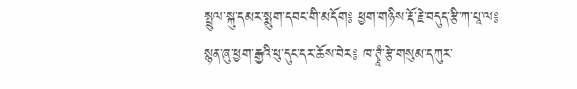སྤྲུལ་སྐུ་དམར་སྨུག་དབང་གི་མདོག༔ ཕྱག་གཉིས་རྡོ་རྗེ་བདུད་རྩི་ཀ་པཱ་ལ༔ སྙན་ཞུ་ཕྱག་རྒྱའི་ཕུ་དུང་དར་ཆོས་བེར༔ ཁ་ཊྭཱཾ་རྩེ་གསུམ་དཀུར་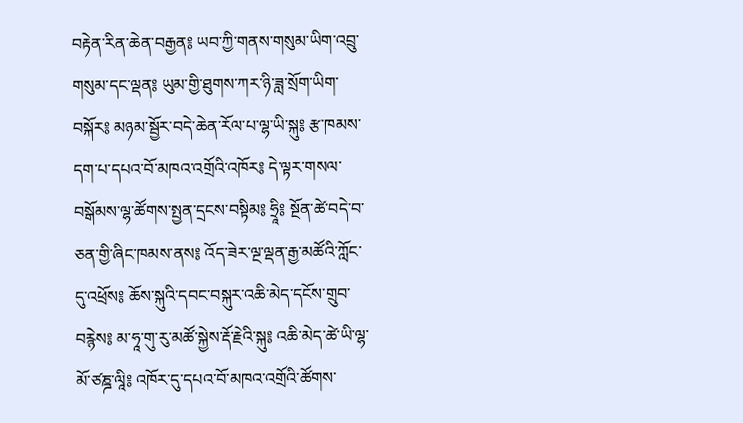བརྟེན་རིན་ཆེན་བརྒྱན༔ ཡབ་ཀྱི་གནས་གསུམ་ཡིག་འབྲུ་གསུམ་དང་ལྡན༔ ཡུམ་གྱི་ཐུགས་ཀར་ཉི་ཟླ་སྲོག་ཡིག་བསྐོར༔ མཉམ་སྦྱོར་བདེ་ཆེན་རོལ་པ་ལྷ་ཡི་སྐུ༔ རྩ་ཁམས་དག་པ་དཔའ་བོ་མཁའ་འགྲོའི་འཁོར༔ དེ་ལྟར་གསལ་བསྒོམས་ལྷ་ཚོགས་སྤྱན་དྲངས་བསྟིམ༔ ཧྲཱི༔ སྔོན་ཚེ་བདེ་བ་ཅན་གྱི་ཞིང་ཁམས་ནས༔ འོད་ཟེར་ལྔ་ལྡན་རྒྱ་མཚོའི་ཀློང་དུ་འཕྲོས༔ ཆོས་སྐུའི་དབང་བསྐུར་འཆི་མེད་དངོས་གྲུབ་བརྙེས༔ མ་ཧཱ་གུ་རུ་མཚོ་སྐྱེས་རྡོ་རྗེའི་སྐུ༔ འཆི་མེད་ཚེ་ཡི་ལྷ་མོ་ཙཎྜ་ལཱི༔ འཁོར་དུ་དཔའ་བོ་མཁའ་འགྲོའི་ཚོགས་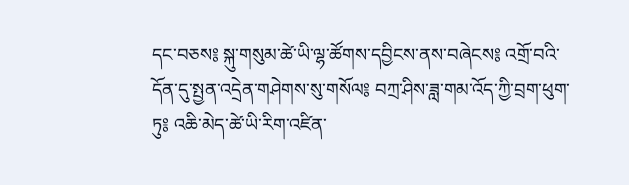དང་བཅས༔ སྐུ་གསུམ་ཚེ་ཡི་ལྷ་ཚོགས་དབྱིངས་ནས་བཞེངས༔ འགྲོ་བའི་དོན་དུ་སྤྱན་འདྲེན་གཤེགས་སུ་གསོལ༔ བཀྲ་ཤིས་ཟླ་གམ་འོད་ཀྱི་བྲག་ཕུག་ཏུ༔ འཆི་མེད་ཚེ་ཡི་རིག་འཛིན་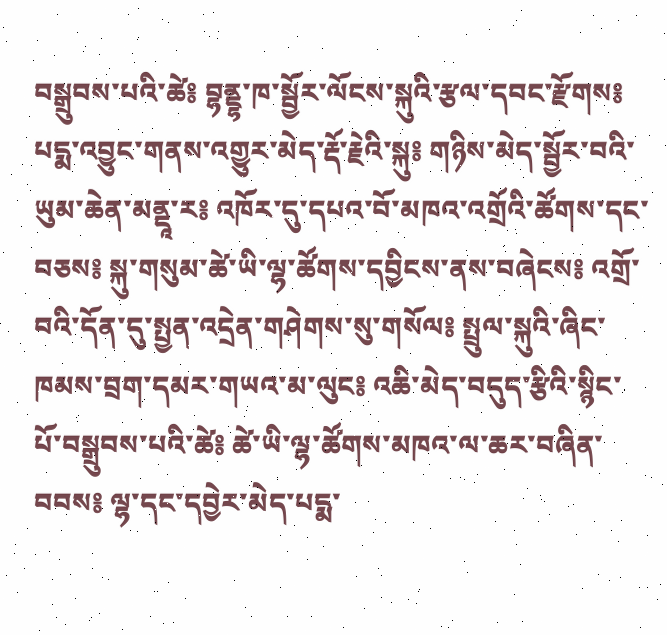བསྒྲུབས་པའི་ཚེ༔ བྷནྡྷ་ཁ་སྦྱོར་ལོངས་སྐུའི་རྩལ་དབང་རྫོགས༔ པདྨ་འབྱུང་གནས་འགྱུར་མེད་རྡོ་རྗེའི་སྐུ༔ གཉིས་མེད་སྦྱོར་བའི་ཡུམ་ཆེན་མནྡཱ་ར༔ འཁོར་དུ་དཔའ་བོ་མཁའ་འགྲོའི་ཚོགས་དང་བཅས༔ སྐུ་གསུམ་ཚེ་ཡི་ལྷ་ཚོགས་དབྱིངས་ནས་བཞེངས༔ འགྲོ་བའི་དོན་དུ་སྤྱན་འདྲེན་གཤེགས་སུ་གསོལ༔ སྤྲུལ་སྐུའི་ཞིང་ཁམས་བྲག་དམར་གཡའ་མ་ལུང༔ འཆི་མེད་བདུད་རྩིའི་སྙིང་པོ་བསྒྲུབས་པའི་ཚེ༔ ཚེ་ཡི་ལྷ་ཚོགས་མཁའ་ལ་ཆར་བཞིན་བབས༔ ལྷ་དང་དབྱེར་མེད་པདྨ་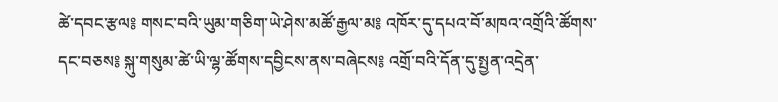ཚེ་དབང་རྩལ༔ གསང་བའི་ཡུམ་གཅིག་ཡེ་ཤེས་མཚོ་རྒྱལ་མ༔ འཁོར་དུ་དཔའ་བོ་མཁའ་འགྲོའི་ཚོགས་དང་བཅས༔ སྐུ་གསུམ་ཚེ་ཡི་ལྷ་ཚོགས་དབྱིངས་ནས་བཞེངས༔ འགྲོ་བའི་དོན་དུ་སྤྱན་འདྲེན་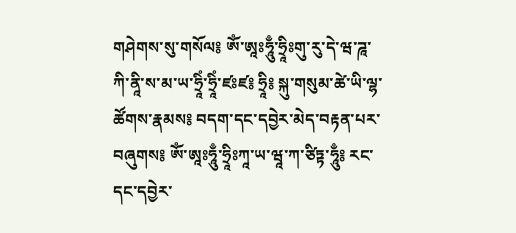གཤེགས་སུ་གསོལ༔ ཨོཾ་ཨཱཿཧཱུྃ་ཧྲཱིཿགུ་རུ་དེ་ཝ་ཌཱ་ཀི་ནཱི་ས་མ་ཡ་ཧྲཱིཾ་ཧྲཱིཾ་ཛཿཛ༔ ཧྲཱི༔ སྐུ་གསུམ་ཚེ་ཡི་ལྷ་ཚོགས་རྣམས༔ བདག་དང་དབྱེར་མེད་བརྟན་པར་བཞུགས༔ ཨོཾ་ཨཱཿཧཱུྃ་ཧྲཱིཿཀཱ་ཡ་ཝཱ་ཀ་ཙིཏྟ་ཧཱུྃ༔ རང་དང་དབྱེར་